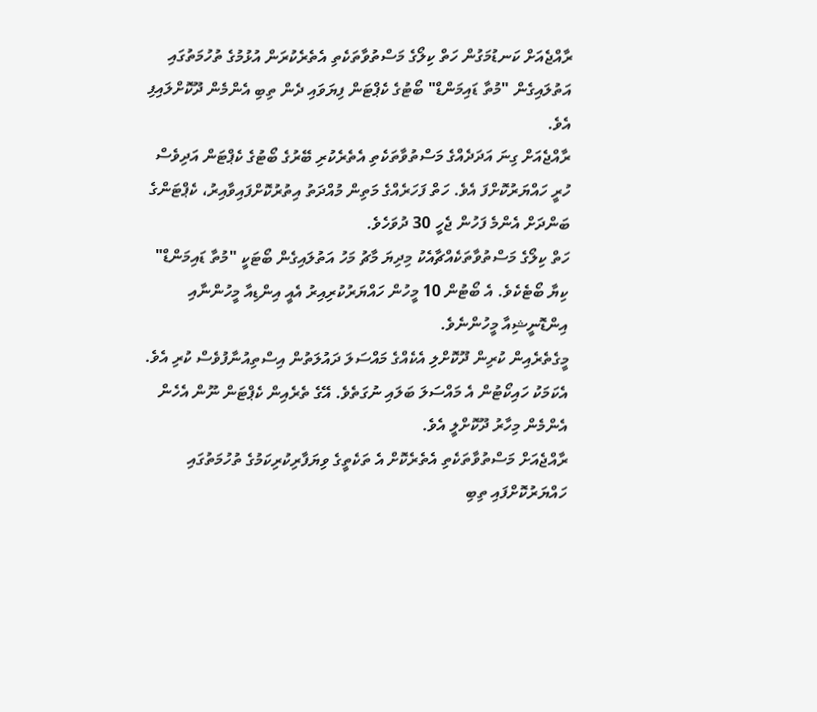ރާއްޖެއަށް ކަނޑުމަގުން ހަތް ކިލޯގެ މަސްތުވާތަކެތި އެތެރެކުރަން އުޅުމުގެ ތުހުމަތުގައި އަތުލައިގެން "މުތާ ޑައިމަންޑް" ބޯޓުގެ ކެޕްޓަން ފިޔަވައި ދެން ތިބި އެންމެން ދޫކޮށްލައިފި އެވެ.
ރާއްޖެއަށް ގިނަ އަދަދެއްގެ މަސްތުވާތަކެތި އެތެރެކުރި ބޭރުގެ ބޯޓުގެ ކެޕްޓަން އަދިވެސް ހުރީ ހައްޔަރުކޮށްފަ އެވެ. ހަތް ފަހަރެއްގެ މަތިން މުއްދަތު އިތުރުކޮށްފައިވާއިރު، ކެޕްޓަންގެ ބަންދަށް އެންމެ ފަހުން ޖެހީ 30 ދުވަހެވެ.
ހަތް ކިލޯގެ މަސްތުވާތަކެއްޗާއެކު މިދިޔަ މާޗު މަހު އަތުލައިގެން ބޯޓަކީ "މުތާ ޑައިމަންޑް" ކިޔާ ބޯޓެކެވެ. އެ ބޯޓުން 10 މީހުން ހައްޔަރުކުރިއިރު އެއީ އިންޑިއާ މީހުންނާއި އިންޑޮނީޝިއާ މީހުންނެވެ.
މީގެތެރެއިން ކުރިން ދޫކޮށްލި އެކެއްގެ މައްސަލަ ދައުލަތުން އިސްތިއުނާފުވެސް ކުރި އެވެ. އެކަމަކު ހައިކޯޓުން އެ މައްސަލަ ބަލައި ނުގަތެވެ. އޭގެ ތެރެއިން ކެޕްޓަން ނޫން އެހެން އެންމެން މިހާރު ދޫކޮށްލީ އެވެ.
ރާއްޖެއަށް މަސްތުވާތަކެތި އެތެރެކޮށް އެ ތަކެތީގެ ވިޔަފާރިކުރިކަމުގެ ތުހުމަތުގައި ހައްޔަރުކޮށްފައި ތިބި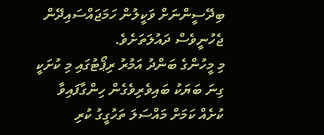ބިދޭސީންނަށް ވަކީލުން ހަމަޖައްސައިދޭން ޖެހުނީވެސް ދައުލަތަށެވެ.
މި މީހުންގެ ބަންދު އަމުރު ރިޕޯޓުގައި މި ކުށަކީ ގިނަ ބަޔަކު ބައިވެރިވެގެން ހިންގާފައިވާ ކުށެއް ކަމަށް މައްސަލަ ތަހުގީގު ކުރި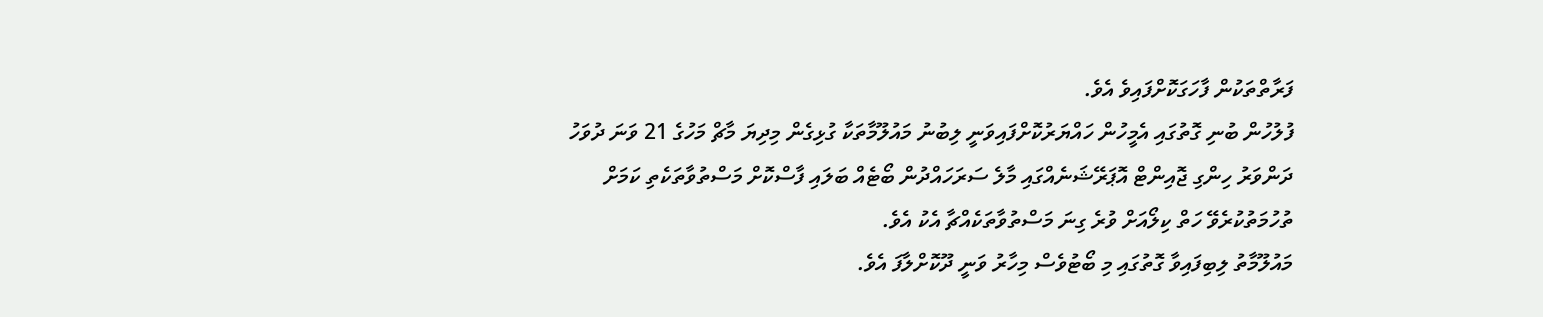ފަރާތްތަކުން ފާހަގަކޮށްފައިވެ އެވެ.
ފުލުހުން ބުނި ގޮތުގައި އެމީހުން ހައްޔަރުކޮށްފައިވަނީ ލިބުނު މައުލޫމާތަކާ ގުޅިގެން މިދިޔަ މާޗް މަހުގެ 21 ވަނަ ދުވަހު ދަންވަރު ހިންގި ޖޮއިންޓް އޮޕަރޭޝަނެއްގައި މާލެ ސަރަހައްދުން ބޯޓެއް ބަލައި ފާސްކޮށް މަސްތުވާތަކެތި ކަމަށް ތުހުމަތުކުރެވޭ ހަތް ކިލޯއަށް ވުރެ ގިނަ މަސްތުވާތަކެއްޗާ އެކު އެވެ.
މައުލޫމާތު ލިބިފައިވާ ގޮތުގައި މި ބޯޓުވެސް މިހާރު ވަނީ ދޫކޮށްލާފަ އެވެ.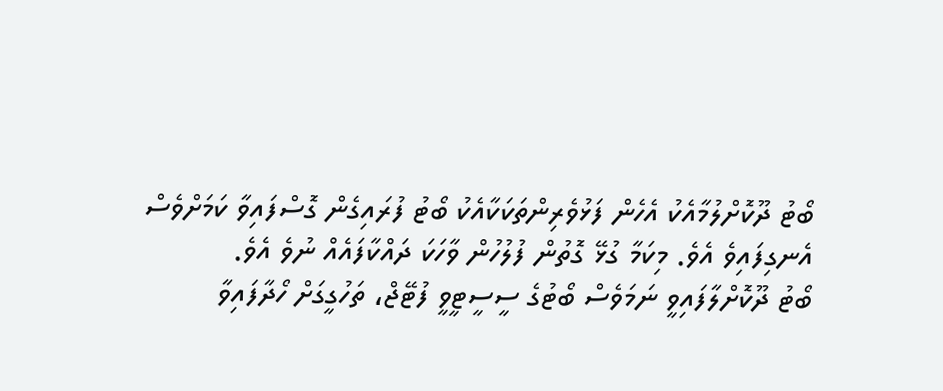ބޯޓު ދޫކޮށްލުމާއެކު އެހެން ފަޅުވެރިންތަކަކާއެކު ބޯޓު ފުރައިގެން ގޮސްފައިވާ ކަމަށްވެސް އެނގިފައިވެ އެވެ. މިކަމާ ގުޅޭ ގޮތުން ފުލުހުން ވާހަކަ ދައްކާފައެއް ނުވެ އެވެ.
ބޯޓު ދޫކޮށްލާފައިވީ ނަމަވެސް ބޯޓުގެ ސީސީޓީވީ ފުޓޭޖް، ތަހުގީގަށް ހޯދާފައިވާ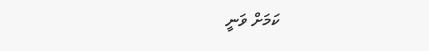ކަމަށް ވަނީ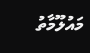މައުލޫމާތު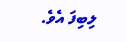ލިބިފަ އެވެ.